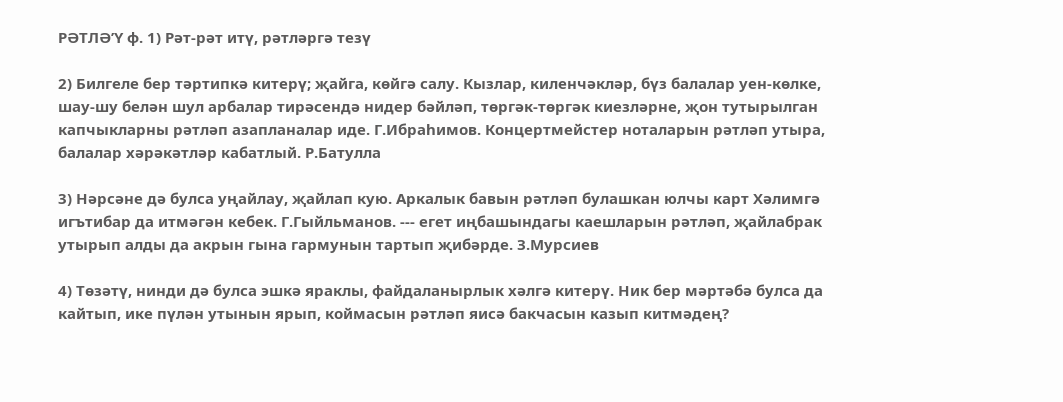РӘТЛӘ’Ү ф. 1) Рәт-рәт итү, рәтләргә тезү

2) Билгеле бер тәртипкә китерү; җайга, көйгә салу. Кызлар, киленчәкләр, бүз балалар уен-көлке, шау-шу белән шул арбалар тирәсендә нидер бәйләп, төргәк-төргәк киезләрне, җон тутырылган капчыкларны рәтләп азапланалар иде. Г.Ибраһимов. Концертмейстер ноталарын рәтләп утыра, балалар хәрәкәтләр кабатлый. Р.Батулла

3) Нәрсәне дә булса уңайлау, җайлап кую. Аркалык бавын рәтләп булашкан юлчы карт Хәлимгә игътибар да итмәгән кебек. Г.Гыйльманов. --- егет иңбашындагы каешларын рәтләп, җайлабрак утырып алды да акрын гына гармунын тартып җибәрде. З.Мурсиев

4) Төзәтү, нинди дә булса эшкә яраклы, файдаланырлык хәлгә китерү. Ник бер мәртәбә булса да кайтып, ике пүлән утынын ярып, коймасын рәтләп яисә бакчасын казып китмәдең?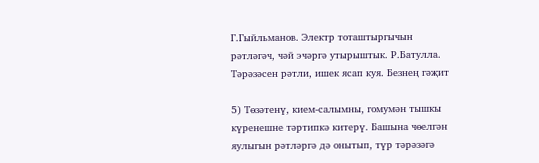Г.Гыйльманов. Электр тоташтыргычын рәтләгәч, чәй эчәргә утырыштык. Р.Батулла. Тәрәзәсен рәтли, ишек ясап куя. Безнең гәҗит

5) Төзәтенү, кием-салымны, гомумән тышкы күренешне тәртипкә китерү. Башына чөелгән яулыгын рәтләргә дә онытып, түр тәрәзәгә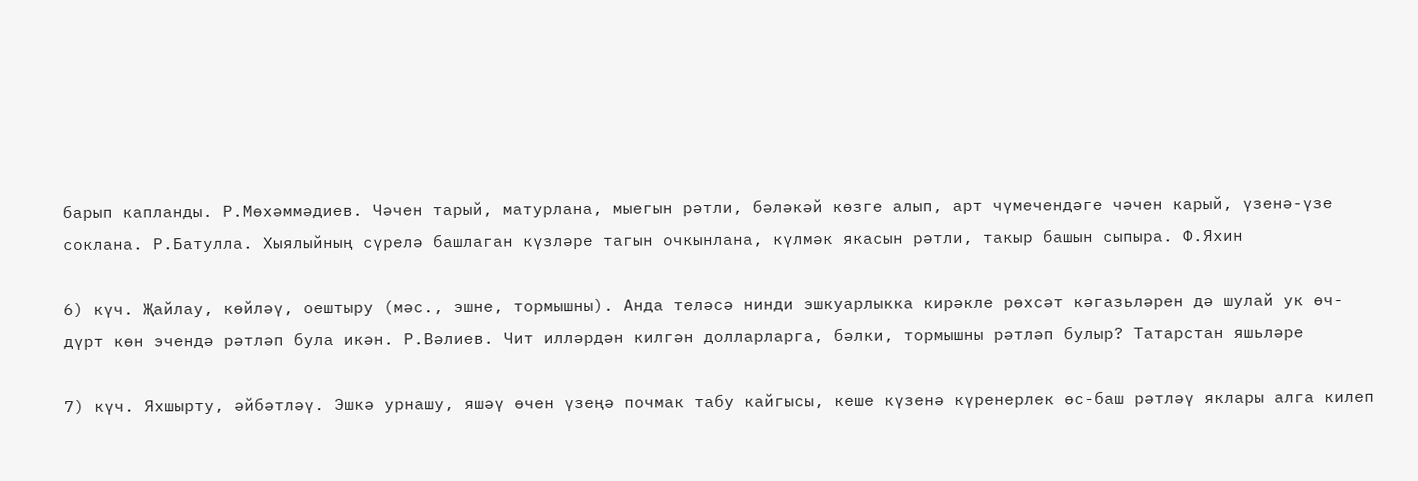барып капланды. Р.Мөхәммәдиев. Чәчен тарый, матурлана, мыегын рәтли, бәләкәй көзге алып, арт чүмечендәге чәчен карый, үзенә-үзе соклана. Р.Батулла. Хыялыйның сүрелә башлаган күзләре тагын очкынлана, күлмәк якасын рәтли, такыр башын сыпыра. Ф.Яхин

6) күч. Җайлау, көйләү, оештыру (мәс., эшне, тормышны). Анда теләсә нинди эшкуарлыкка кирәкле рөхсәт кәгазьләрен дә шулай ук өч-дүрт көн эчендә рәтләп була икән. Р.Вәлиев. Чит илләрдән килгән долларларга, бәлки, тормышны рәтләп булыр? Татарстан яшьләре

7) күч. Яхшырту, әйбәтләү. Эшкә урнашу, яшәү өчен үзеңә почмак табу кайгысы, кеше күзенә күренерлек өс-баш рәтләү яклары алга килеп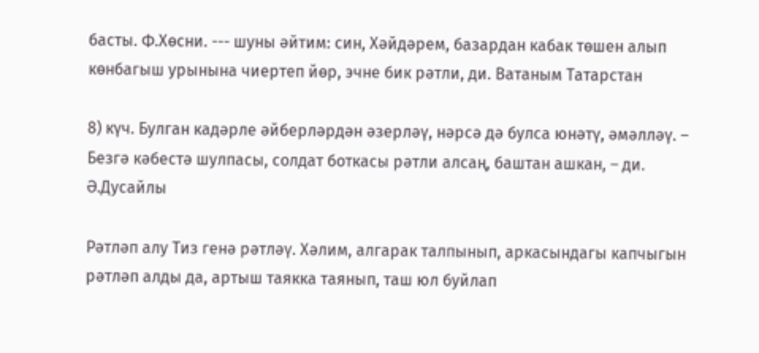басты. Ф.Хөсни. --- шуны әйтим: син, Хәйдәрем, базардан кабак төшен алып көнбагыш урынына чиертеп йөр, эчне бик рәтли, ди. Ватаным Татарстан

8) күч. Булган кадәрле әйберләрдән әзерләү, нәрсә дә булса юнәтү, әмәлләү. – Безгә кәбестә шулпасы, солдат боткасы рәтли алсаң, баштан ашкан, – ди. Ә.Дусайлы

Рәтләп алу Тиз генә рәтләү. Хәлим, алгарак талпынып, аркасындагы капчыгын рәтләп алды да, артыш таякка таянып, таш юл буйлап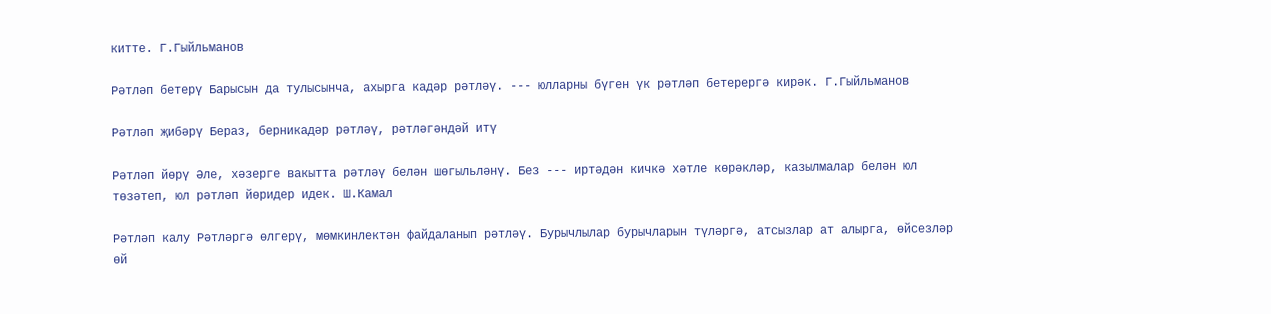китте. Г.Гыйльманов

Рәтләп бетерү Барысын да тулысынча, ахырга кадәр рәтләү. --- юлларны бүген үк рәтләп бетерергә кирәк. Г.Гыйльманов

Рәтләп җибәрү Бераз, берникадәр рәтләү, рәтләгәндәй итү

Рәтләп йөрү Әле, хәзерге вакытта рәтләү белән шөгыльләнү. Без --- иртәдән кичкә хәтле көрәкләр, казылмалар белән юл төзәтеп, юл рәтләп йөридер идек. Ш.Камал

Рәтләп калу Рәтләргә өлгерү, мөмкинлектән файдаланып рәтләү. Бурычлылар бурычларын түләргә, атсызлар ат алырга, өйсезләр өй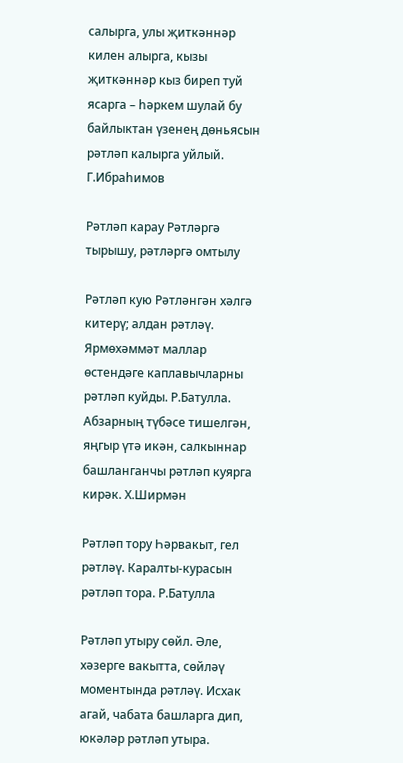салырга, улы җиткәннәр килен алырга, кызы җиткәннәр кыз биреп туй ясарга – һәркем шулай бу байлыктан үзенең дөньясын рәтләп калырга уйлый. Г.Ибраһимов

Рәтләп карау Рәтләргә тырышу, рәтләргә омтылу

Рәтләп кую Рәтләнгән хәлгә китерү; алдан рәтләү. Ярмөхәммәт маллар өстендәге каплавычларны рәтләп куйды. Р.Батулла. Абзарның түбәсе тишелгән, яңгыр үтә икән, салкыннар башланганчы рәтләп куярга кирәк. Х.Ширмән

Рәтләп тору Һәрвакыт, гел рәтләү. Каралты-курасын рәтләп тора. Р.Батулла

Рәтләп утыру сөйл. Әле, хәзерге вакытта, сөйләү моментында рәтләү. Исхак агай, чабата башларга дип, юкәләр рәтләп утыра.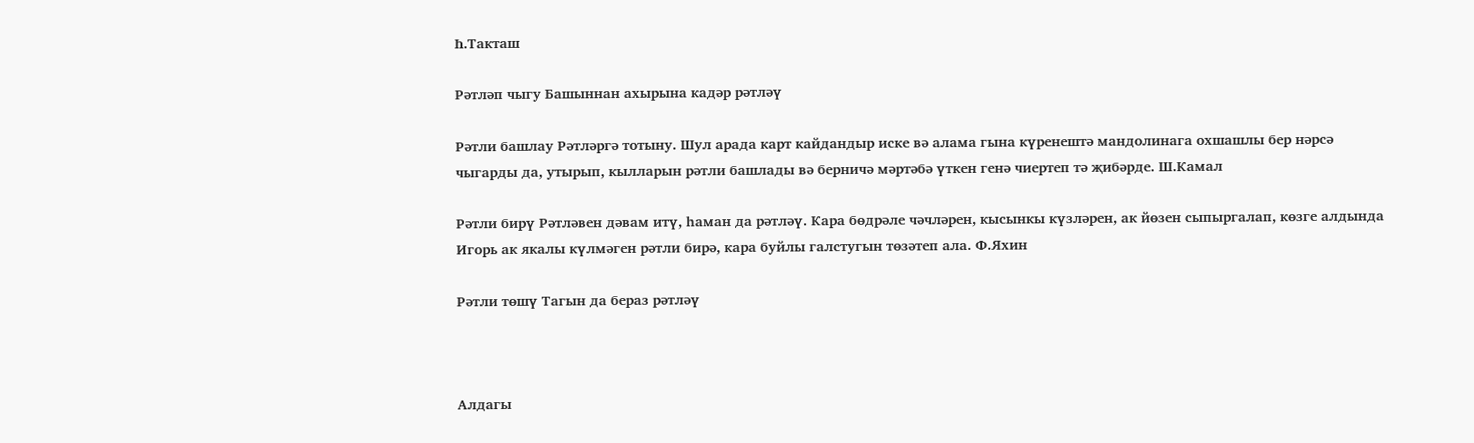Һ.Такташ

Рәтләп чыгу Башыннан ахырына кадәр рәтләү

Рәтли башлау Рәтләргә тотыну. Шул арада карт кайдандыр иске вә алама гына күренештә мандолинага охшашлы бер нәрсә чыгарды да, утырып, кылларын рәтли башлады вә берничә мәртәбә үткен генә чиертеп тә җибәрде. Ш.Камал

Рәтли бирү Рәтләвен дәвам итү, һаман да рәтләү. Кара бөдрәле чәчләрен, кысынкы күзләрен, ак йөзен сыпыргалап, көзге алдында Игорь ак якалы күлмәген рәтли бирә, кара буйлы галстугын төзәтеп ала. Ф.Яхин

Рәтли төшү Тагын да бераз рәтләү



Алдагы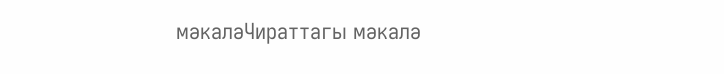мәкаләЧираттагы мәкалә